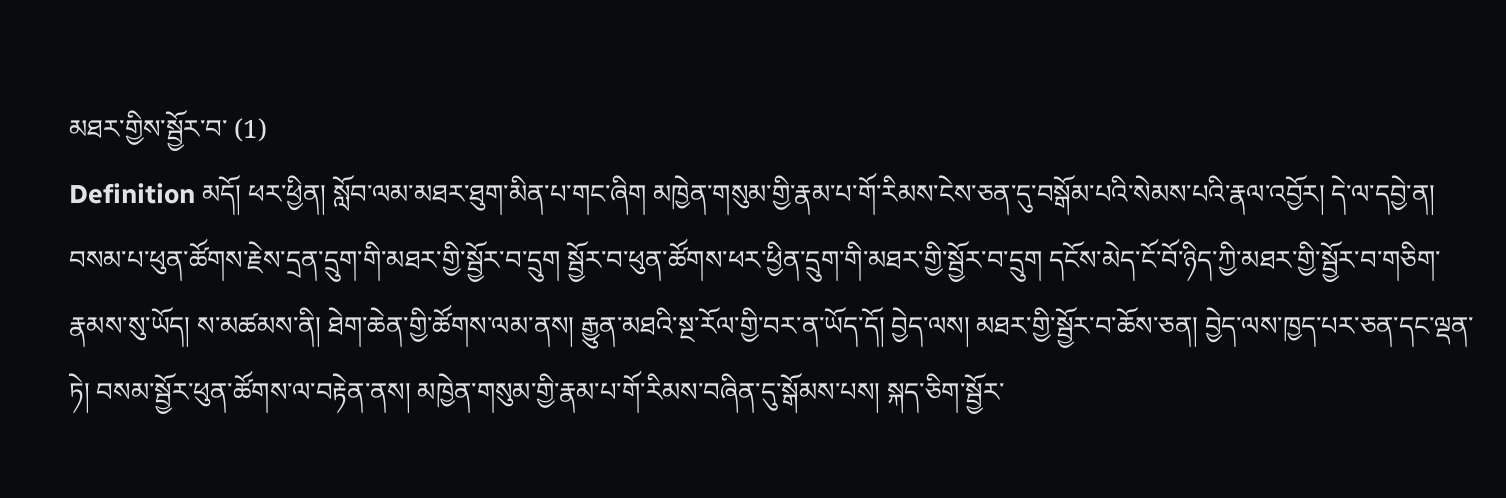མཐར་གྱིས་སྦྱོར་བ་ (1)
Definition མདོ། ཕར་ཕྱིན། སློབ་ལམ་མཐར་ཐུག་མིན་པ་གང་ཞིག མཁྱེན་གསུམ་གྱི་རྣམ་པ་གོ་རིམས་ངེས་ཅན་དུ་བསྒོམ་པའི་སེམས་པའི་རྣལ་འབྱོར། དེ་ལ་དབྱེ་ན། བསམ་པ་ཕུན་ཚོགས་རྗེས་དྲན་དྲུག་གི་མཐར་གྱི་སྦྱོར་བ་དྲུག སྦྱོར་བ་ཕུན་ཚོགས་ཕར་ཕྱིན་དྲུག་གི་མཐར་གྱི་སྦྱོར་བ་དྲུག དངོས་མེད་ངོ་བོ་ཉིད་ཀྱི་མཐར་གྱི་སྦྱོར་བ་གཅིག་རྣམས་སུ་ཡོད། ས་མཚམས་ནི། ཐེག་ཆེན་གྱི་ཚོགས་ལམ་ནས། རྒྱུན་མཐའི་སྔ་རོལ་གྱི་བར་ན་ཡོད་དོ། བྱེད་ལས། མཐར་གྱི་སྦྱོར་བ་ཆོས་ཅན། བྱེད་ལས་ཁྱད་པར་ཅན་དང་ལྡན་ཏེ། བསམ་སྦྱོར་ཕུན་ཚོགས་ལ་བརྟེན་ནས། མཁྱེན་གསུམ་གྱི་རྣམ་པ་གོ་རིམས་བཞིན་དུ་སྒོམས་པས། སྐད་ཅིག་སྦྱོར་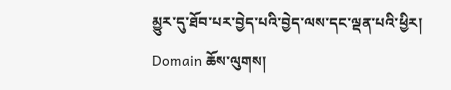མྱུར་དུ་ཐོབ་པར་བྱེད་པའི་བྱེད་ལས་དང་ལྡན་པའི་ཕྱིར།
Domain ཆོས་ལུགས།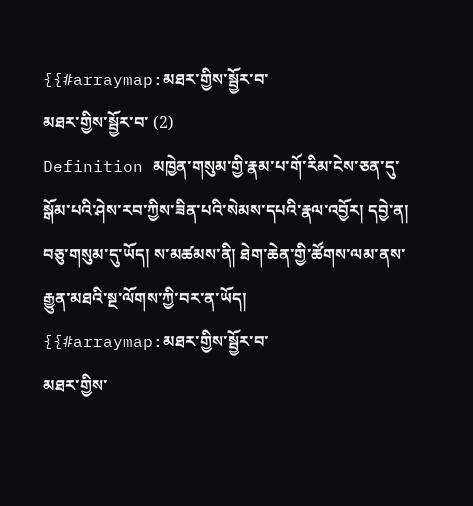{{#arraymap:མཐར་གྱིས་སྦྱོར་བ་
མཐར་གྱིས་སྦྱོར་བ་ (2)
Definition མཁྱེན་གསུམ་གྱི་རྣམ་པ་གོ་རིམ་ངེས་ཅན་དུ་སྒོམ་པའི་ཤེས་རབ་ཀྱིས་ཟིན་པའི་སེམས་དཔའི་རྣལ་འབྱོར། དབྱེ་ན། བཅུ་གསུམ་དུ་ཡོད། ས་མཚམས་ནི། ཐེག་ཆེན་གྱི་ཚོགས་ལམ་ནས་རྒྱུན་མཐའི་སྔ་ལོགས་ཀྱི་བར་ན་ཡོད།
{{#arraymap:མཐར་གྱིས་སྦྱོར་བ་
མཐར་གྱིས་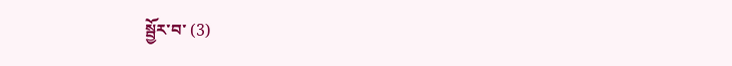སྦྱོར་བ་ (3)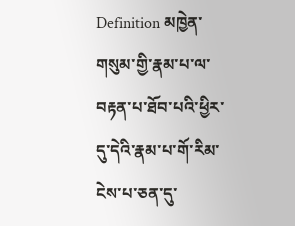Definition མཁྱེན་གསུམ་གྱི་རྣམ་པ་ལ་བརྟན་པ་ཐོབ་པའི་ཕྱིར་དུ་དེའི་རྣམ་པ་གོ་རིམ་ངེས་པ་ཅན་དུ་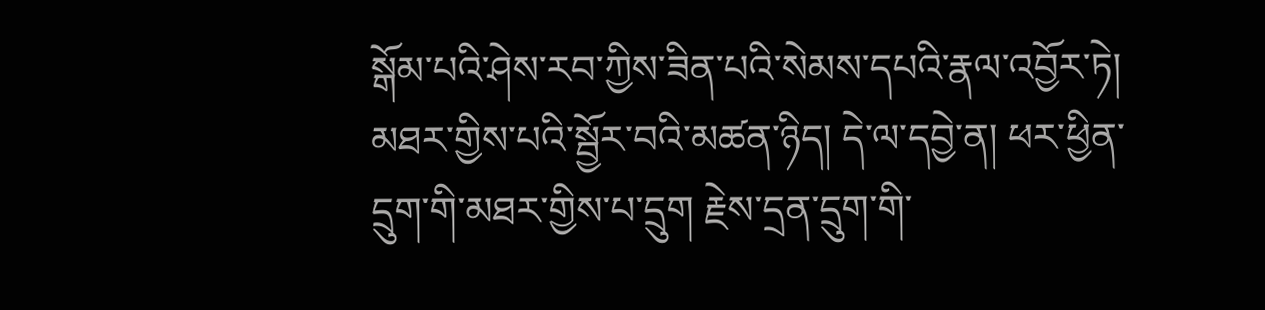སྒོམ་པའི་ཤེས་རབ་ཀྱིས་ཟིན་པའི་སེམས་དཔའི་རྣལ་འབྱོར་ཏེ། མཐར་གྱིས་པའི་སྦྱོར་བའི་མཚན་ཉིད། དེ་ལ་དབྱེ་ན། ཕར་ཕྱིན་དྲུག་གི་མཐར་གྱིས་པ་དྲུག རྗེས་དྲན་དྲུག་གི་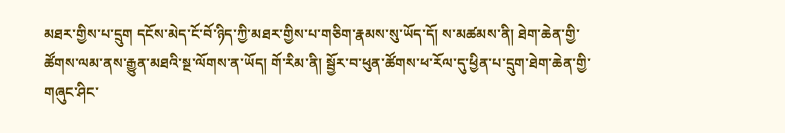མཐར་གྱིས་པ་དྲུག དངོས་མེད་ངོ་བོ་ཉིད་ཀྱི་མཐར་གྱིས་པ་གཅིག་རྣམས་སུ་ཡོད་དོ། ས་མཚམས་ནི། ཐེག་ཆེན་གྱི་ཚོགས་ལམ་ནས་རྒྱུན་མཐའི་སྔ་ལོགས་ན་ཡོད། གོ་རིམ་ནི། སྦྱོར་བ་ཕུན་ཚོགས་ཕ་རོལ་དུ་ཕྱིན་པ་དྲུག་ཐེག་ཆེན་གྱི་གཞུང་ཤིང་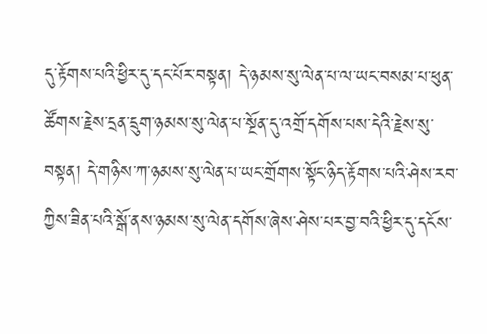དུ་རྟོགས་པའི་ཕྱིར་དུ་དང་པོར་བསྟན། དེ་ཉམས་སུ་ལེན་པ་ལ་ཡང་བསམ་པ་ཕུན་ཚོགས་རྗེས་དྲན་དྲུག་ཉམས་སུ་ལེན་པ་སྔོན་དུ་འགྲོ་དགོས་པས་དེའི་རྗེས་སུ་བསྟན། དེ་གཉིས་ཀ་ཉམས་སུ་ལེན་པ་ཡང་གྲོགས་སྟོང་ཉིད་རྟོགས་པའི་ཤེས་རབ་ཀྱིས་ཟིན་པའི་སྒོ་ནས་ཉམས་སུ་ལེན་དགོས་ཞེས་ཤེས་པར་བྱ་བའི་ཕྱིར་དུ་དངོས་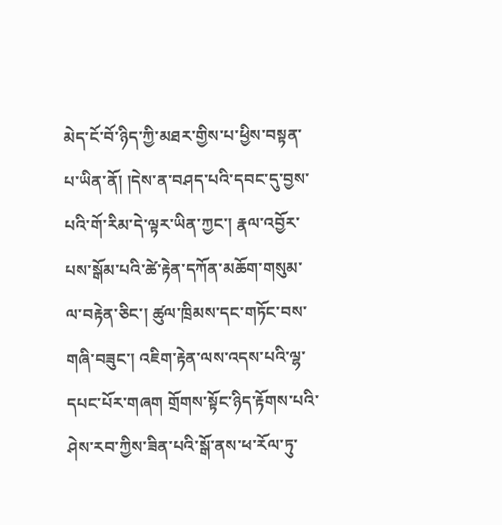མེད་ངོ་བོ་ཉིད་ཀྱི་མཐར་གྱིས་པ་ཕྱིས་བསྟན་པ་ཡིན་ནོ། །དེས་ན་བཤད་པའི་དབང་དུ་བྱས་པའི་གོ་རིམ་དེ་ལྟར་ཡིན་ཀྱང་། རྣལ་འབྱོར་པས་སྒོམ་པའི་ཚེ་རྟེན་དཀོན་མཆོག་གསུམ་ལ་བརྟེན་ཅིང་། ཚུལ་ཁྲིམས་དང་གཏོང་བས་གཞི་བཟུང་། འཇིག་རྟེན་ལས་འདས་པའི་ལྷ་དཔང་པོར་གཞག གྲོགས་སྟོང་ཉིད་རྟོགས་པའི་ཤེས་རབ་ཀྱིས་ཟིན་པའི་སྒོ་ནས་ཕ་རོལ་ཏུ་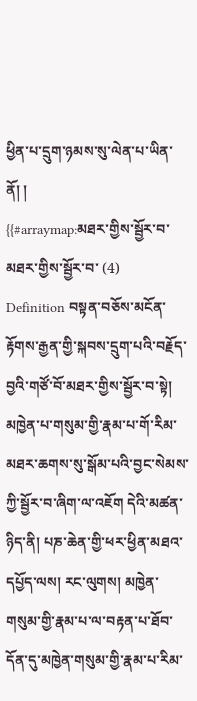ཕྱིན་པ་དྲུག་ཉམས་སུ་ལེན་པ་ཡིན་ནོ། །
{{#arraymap:མཐར་གྱིས་སྦྱོར་བ་
མཐར་གྱིས་སྦྱོར་བ་ (4)
Definition བསྟན་བཅོས་མངོན་རྟོགས་རྒྱན་གྱི་སྐབས་དྲུག་པའི་བརྗོད་བྱའི་གཙོ་བོ་མཐར་གྱིས་སྦྱོར་བ་སྟེ། མཁྱེན་པ་གསུམ་གྱི་རྣམ་པ་གོ་རིམ་མཐར་ཆགས་སུ་སྒོམ་པའི་བྱང་སེམས་ཀྱི་སྦྱོར་བ་ཞིག་ལ་འཇོག དེའི་མཚན་ཉིད་ནི། པཎ་ཆེན་གྱི་ཕར་ཕྱིན་མཐའ་དཔྱོད་ལས། རང་ལུགས། མཁྱེན་གསུམ་གྱི་རྣམ་པ་ལ་བརྟན་པ་ཐོབ་དོན་དུ་མཁྱེན་གསུམ་གྱི་རྣམ་པ་རིམ་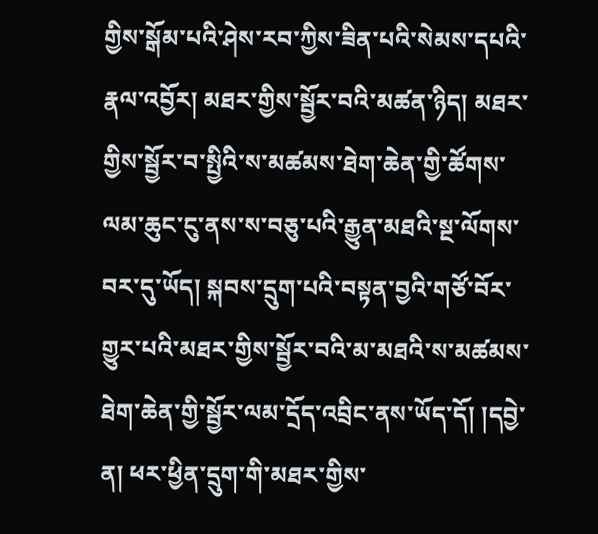གྱིས་སྒོམ་པའི་ཤེས་རབ་ཀྱིས་ཟིན་པའི་སེམས་དཔའི་རྣལ་འབྱོར། མཐར་གྱིས་སྦྱོར་བའི་མཚན་ཉིད། མཐར་གྱིས་སྦྱོར་བ་སྤྱིའི་ས་མཚམས་ཐེག་ཆེན་གྱི་ཚོགས་ལམ་ཆུང་ངུ་ནས་ས་བཅུ་པའི་རྒྱུན་མཐའི་སྔ་ལོགས་བར་དུ་ཡོད། སྐབས་དྲུག་པའི་བསྟན་བྱའི་གཙོ་བོར་གྱུར་པའི་མཐར་གྱིས་སྦྱོར་བའི་མ་མཐའི་ས་མཚམས་ཐེག་ཆེན་གྱི་སྦྱོར་ལམ་དྲོད་འབྲིང་ནས་ཡོད་དོ། །དབྱེ་ན། ཕར་ཕྱིན་དྲུག་གི་མཐར་གྱིས་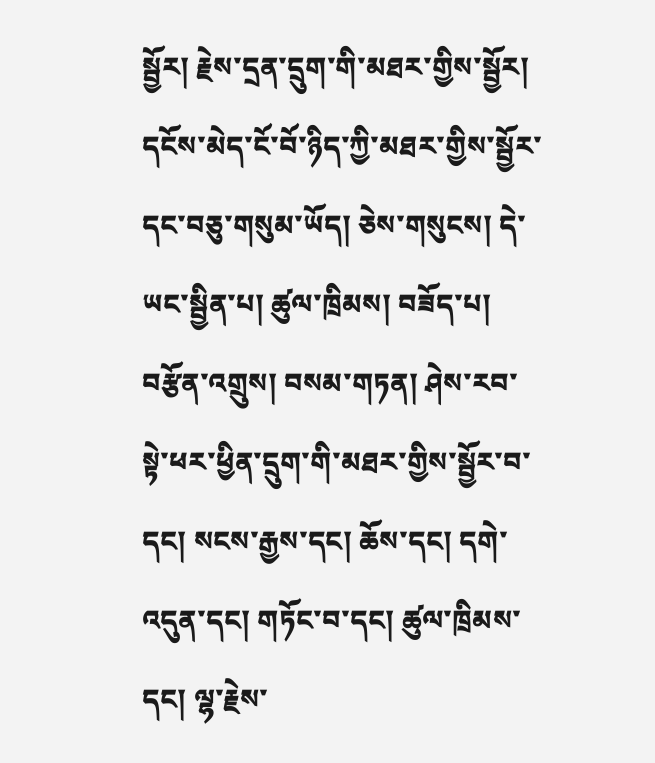སྦྱོར། རྗེས་དྲན་དྲུག་གི་མཐར་གྱིས་སྦྱོར། དངོས་མེད་ངོ་བོ་ཉིད་ཀྱི་མཐར་གྱིས་སྦྱོར་དང་བཅུ་གསུམ་ཡོད། ཅེས་གསུངས། དེ་ཡང་སྦྱིན་པ། ཚུལ་ཁྲིམས། བཟོད་པ། བརྩོན་འགྲུས། བསམ་གཏན། ཤེས་རབ་སྟེ་ཕར་ཕྱིན་དྲུག་གི་མཐར་གྱིས་སྦྱོར་བ་དང། སངས་རྒྱས་དང། ཆོས་དང། དགེ་འདུན་དང། གཏོང་བ་དང། ཚུལ་ཁྲིམས་དང། ལྷ་རྗེས་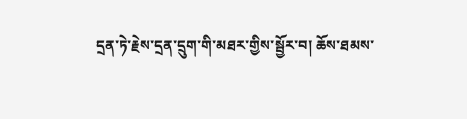དྲན་ཏེ་རྗེས་དྲན་དྲུག་གི་མཐར་གྱིས་སྦྱོར་བ། ཆོས་ཐམས་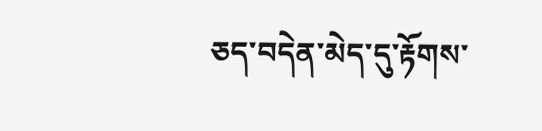ཅད་བདེན་མེད་དུ་རྟོགས་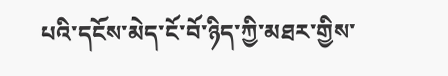པའི་དངོས་མེད་ངོ་བོ་ཉིད་ཀྱི་མཐར་གྱིས་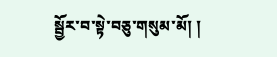སྦྱོར་བ་སྟེ་བཅུ་གསུམ་མོ། །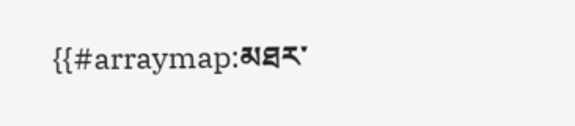{{#arraymap:མཐར་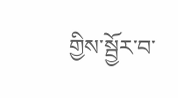གྱིས་སྦྱོར་བ་